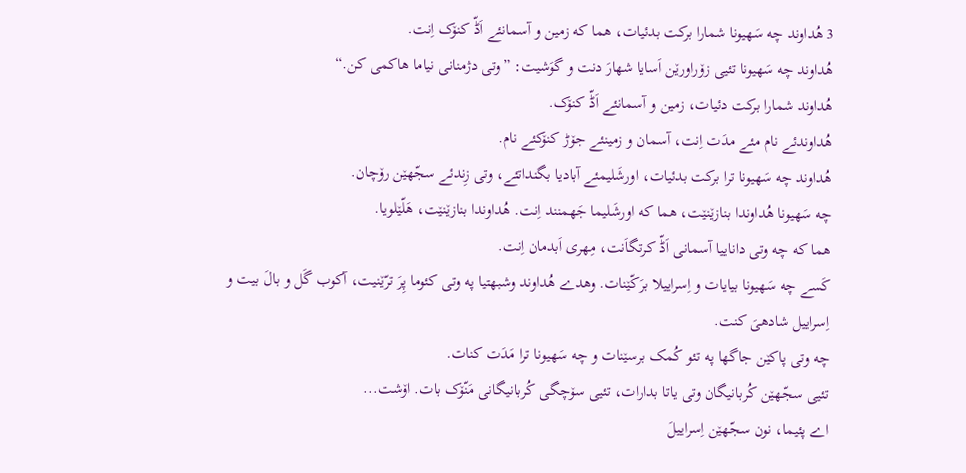3 هُداوند چه سَهیونا شمارا برکت بدئیات، هما که زمین و آسمانئے اَڈّ کنۆک اِنت.
هُداوند چه سَهیونا تئیی زۆراورێن اَسایا شهارَ دنت و گوَشیت: ”وتی دژمنانی نیاما هاکمی کن.“
هُداوند شمارا برکت دئیات، زمین و آسمانئے اَڈّ کنۆک.
هُداوندئے نام مئے مدَت اِنت، آسمان و زمینئے جۆڑ کنۆکئے نام.
هُداوند چه سَهیونا ترا برکت بدئیات، اورشَلیمئے آبادیا بگنداتئے، وتی زِندئے سجّهێن رۆچان.
چه سَهیونا هُداوندا بنازێنێت، هما که اورشَلیما جَهمنند اِنت. هُداوندا بنازێنێت، هَلّێلویا.
هما که چه وتی داناییا آسمانی اَڈّ کرتگاَنت، مِهری اَبدمان اِنت.
کَسے چه سَهیونا بیایات و اِسراییلا برَکّێنات. وهدے هُداوند وشبهتیا په وتی کئوما پِرَ ترّێنیت، آکوب گَل و بالَ بیت و اِسراییل شادهیَ کنت.
چه وتی پاکێن جاگها په تئو کُمک برسێنات و چه سَهیونا ترا مَدَت کنات.
تئیی سجّهێن کُربانیگان وتی یاتا بدارات، تئیی سۆچگی کُربانیگانی مَنّۆک بات. اۆشت...
اے پئیما، نون سجّهێن اِسراییلَ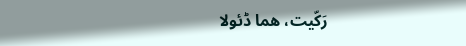رَکّیت، هما ڈئولا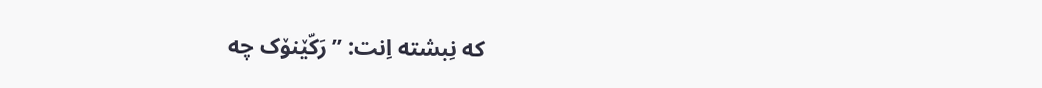که نِبشته اِنت: ”رَکّێنۆک چه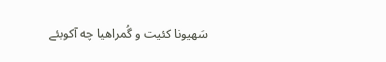سَهیونا کئیت و گُمراهیا چه آکوبئے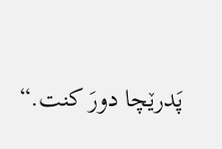پَدرێچا دورَ کنت.“